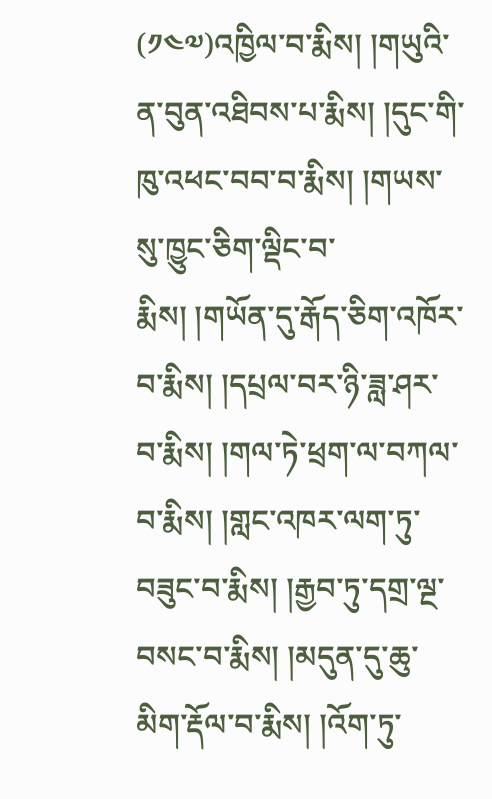(༡༤༧)འཁྱིལ་བ་རྨིས། །གཡུའི་ན་བུན་འཐིབས་པ་རྨིས། །དུང་གི་ཁུ་འཕང་བབ་བ་རྨིས། །གཡས་སུ་ཁྱུང་ཅིག་ལྡིང་བ་རྨིས། །གཡོན་དུ་རྒོད་ཅིག་འཁོར་བ་རྨིས། །དཔྲལ་བར་ཉི་ཟླ་ཤར་བ་རྨིས། །གལ་ཏེ་ཕྲག་ལ་བཀལ་བ་རྨིས། །གླང་འཁར་ལག་ཏུ་བཟུང་བ་རྨིས། །རྒྱབ་ཏུ་དགྲ་ལྔ་བསང་བ་རྨིས། །མདུན་དུ་ཆུ་མིག་རྡོལ་བ་རྨིས། །འོག་ཏུ་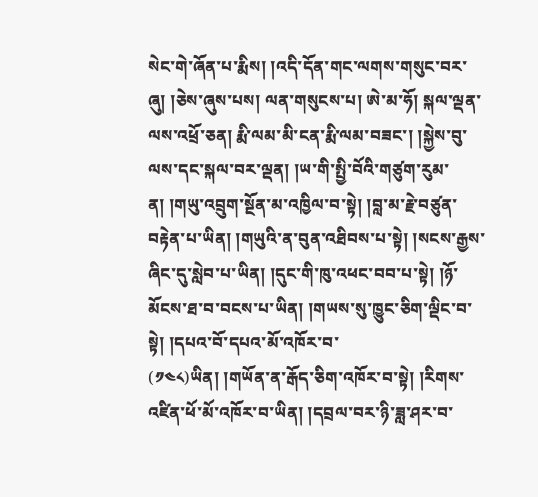སེང་གེ་ཞོན་པ་རྨིས། །འདི་དོན་གང་ལགས་གསུང་བར་ཞུ། །ཅེས་ཞུས་པས། ལན་གསུངས་པ། ཨེ་མ་ཧོ། སྐལ་ལྡན་ལས་འཕྲོ་ཅན། རྨི་ལམ་མི་ངན་རྨི་ལམ་བཟང་། །སྐྱེས་བུ་ལས་དང་སྐལ་བར་ལྡན། །ཡ་གི་སྤྱི་བོའི་གཙུག་རུམ་ན། །གཡུ་འབྲུག་སྔོན་མ་འཁྱིལ་བ་སྟེ། །བླ་མ་རྗེ་བཙུན་བརྟེན་པ་ཡིན། །གཡུའི་ན་བུན་འཐིབས་པ་སྟེ། །སངས་རྒྱས་ཞིང་དུ་སླེབ་པ་ཡིན། །དུང་གི་ཁུ་འཕང་བབ་པ་སྟེ། །ཉོ་མོངས་ཐ་བ་བངས་པ་ཡིན། །གཡས་སུ་ཁྱུང་ཅིག་ལྡིང་བ་སྟེ། །དཔའ་བོ་དཔའ་མོ་འཁོར་བ་
(༡༤༨)ཡིན། །གཡོན་ན་རྒོད་ཅིག་འཁོར་བ་སྟེ། །རིགས་འཛིན་ཕོ་མོ་འཁོར་བ་ཡིན། །དབྲལ་བར་ཉི་ཟླ་ཤར་བ་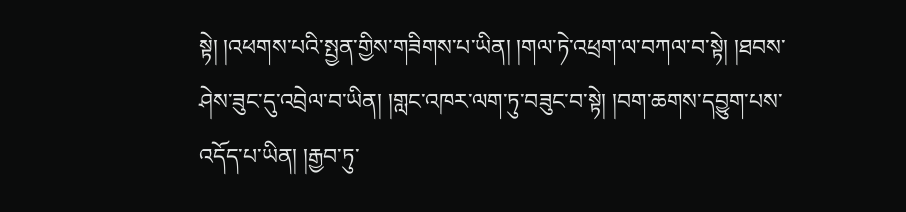སྟེ། །འཕགས་པའི་སྤྱན་གྱིས་གཟིགས་པ་ཡིན། །གལ་ཏེ་འཕྲག་ལ་བཀལ་བ་སྟེ། །ཐབས་ཤེས་ཟུང་དུ་འབྲེལ་བ་ཡིན། །གླང་འཁར་ལག་ཏུ་བཟུང་བ་སྟེ། །བག་ཆགས་དབྱུག་པས་འདོད་པ་ཡིན། །རྒྱབ་ཏུ་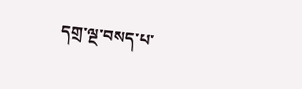དགྲ་ལྔ་བསད་པ་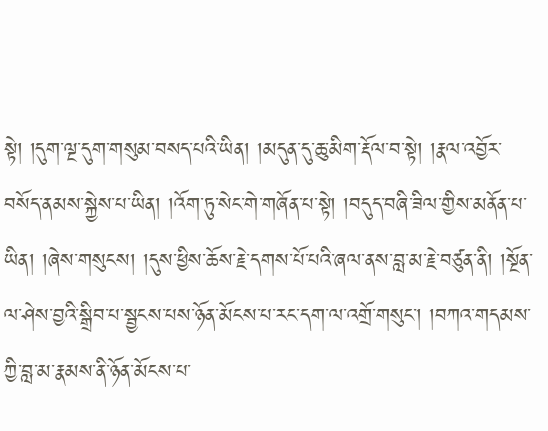སྟེ། །དུག་ལྔ་དུག་གསུམ་བསད་པའི་ཡིན། །མདུན་དུ་ཆུ་མིག་རྡོལ་བ་སྟེ། །རྣལ་འབྱོར་བསོད་ནམས་སྐྱེས་པ་ཡིན། །འོག་ཏུ་སེང་གེ་གཞོན་པ་སྟེ། །བདུད་བཞི་ཟིལ་གྱིས་མནོན་པ་ཡིན། །ཞེས་གསུངས། །དུས་ཕྱིས་ཆོས་རྗེ་དགས་པོ་པའི་ཞལ་ནས་བླ་མ་རྗེ་བཙུན་ནི། །སྔོན་ལ་ཤེས་བྱའི་སྒྲིབ་པ་སྦྱངས་པས་ཉོན་མོངས་པ་རང་དག་ལ་འགྲོ་གསུང་། །བཀའ་གདམས་ཀྱི་བླ་མ་རྣམས་ནི་ཉོན་མོངས་པ་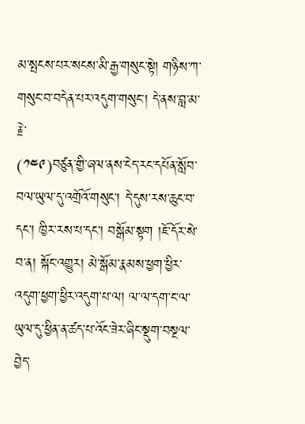མ་སྤངས་པར་སངས་མི་རྒྱ་གསུང་སྟེ། གཉིས་ཀ་གསུང་བ་བདེན་པར་འདུག་གསུང་། དེ་ནས་བླ་མ་རྗེ་
(༡༤༩)བཙུན་གྱི་ཞལ་ནས་ངེད་རང་དཔོན་སློབ་བལ་ཡུལ་དུ་འགྲོའོ་གསུང་། དེ་དུས་རས་ཆུང་བ་དང་། ཁྱིར་རས་པ་དང་། བསྒོམ་སྟག །ཇོ་དོར་སེ་བ་ན། སྐོང་འགྱུར། མེ་སྒོམ་རྣམས་ཕྱག་ཕྱིར་འདུག་ཕྱག་ཕྱིར་འདུག་པ་ལ། ལ་ལ་དག་ང་ལ་ཡུལ་དུ་ཕྱིན་ན་ཚད་པ་འོང་ཟེར་ཞིང་སྡུག་བསྔལ་བྱེད་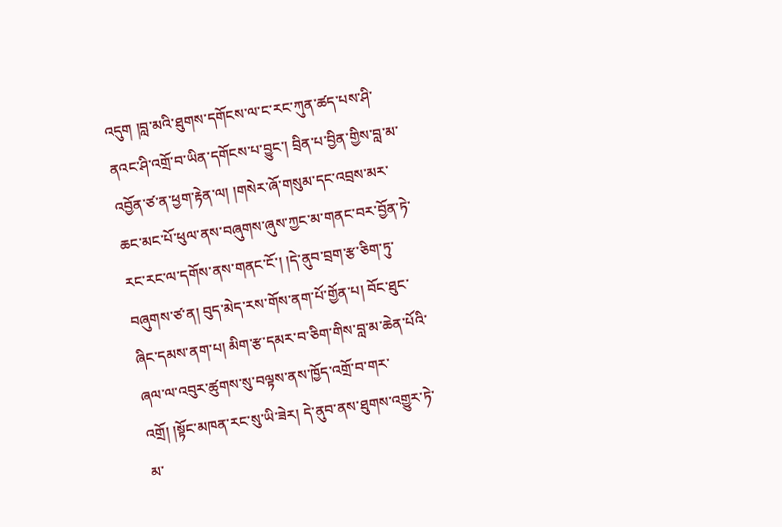འདུག །བླ་མའི་ཐུགས་དགོངས་ལ་ང་རང་ཀུན་ཚད་པས་ཤི་ནའང་ཤི་འགྲོ་བ་ཡིན་དགོངས་པ་བྱུང་། བྲིན་པ་བྱིན་གྱིས་བླ་མ་འབྱོན་ཙ་ན་ཕྱག་རྟེན་ལ། །གསེར་ཞོ་གསུམ་དང་འབྲས་མར་ཆང་མང་པོ་ཕུལ་ནས་བཞུགས་ཞུས་ཀྱང་མ་གནང་བར་བྱོན་ཏེ་རང་རང་ལ་དགོས་ནས་གནང་ངོ་། །དེ་ནུབ་བྲག་རྩ་ཅིག་ཏུ་བཞུགས་ཙ་ན། བུད་མེད་རས་གོས་ནག་པོ་གྱོན་པ། བོང་ཐུང་ཞིང་དམས་ནག་པ། མིག་རྩ་དམར་བ་ཅིག་གིས་བླ་མ་ཆེན་པོའི་ཞལ་ལ་འབུར་ཚུགས་སུ་བལྟས་ནས་ཁྱོད་འགྲོ་བ་གར་འགྲོ། །སྟོང་མཁན་རང་སུ་ཡི་ཟེར། དེ་ནུབ་ནས་ཐུགས་འགྱུར་ཏེ་མ་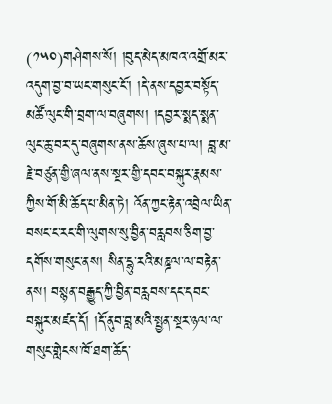(༡༥༠)གཤེགས་སོ། །བུད་མེད་མཁའ་འགྲོ་མར་འདུག་བྱ་བ་ཡང་གསུང་ངོ་། །དེ་ནས་དབྱར་བསྟོད་མཚོ་ལུང་གི་བྲག་ལ་བཞུགས། །དབྱར་སྨད་སྨན་ལུང་ཆུ་བར་དུ་བཞུགས་ནས་ཆོས་ཞུས་པ་ལ། བླ་མ་རྗེ་བཙུན་གྱི་ཞལ་ནས་སྔར་གྱི་དབང་བསྐུར་རྣམས་ཀྱིས་གོ་མི་ཆོད་པ་མིན་ཏེ། འོན་ཀྱང་རྟེན་འབྲེལ་ཡིན་བསང་ང་རང་གི་ལུགས་སུ་བྱིན་བརླབས་ཅིག་བྱ་དགོས་གསུང་ནས། སིན་དྷུ་རའི་མཎྜལ་ལ་བརྟེན་ནས། བསྙན་བརྒྱུད་ཀྱི་བྱིན་བརླབས་དང་དབང་བསྐུར་མཛད་དོ། །དོ་ནུབ་བླ་མའི་སྤྱན་སྔར་ཉལ་ལ་གསུང་གླེངས་ཁོ་ཐག་ཆོད་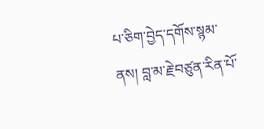པ་ཅིག་བྱེད་དགོས་སྙམ་ནས། བླ་མ་རྗེ་བཙུན་རིན་པོ་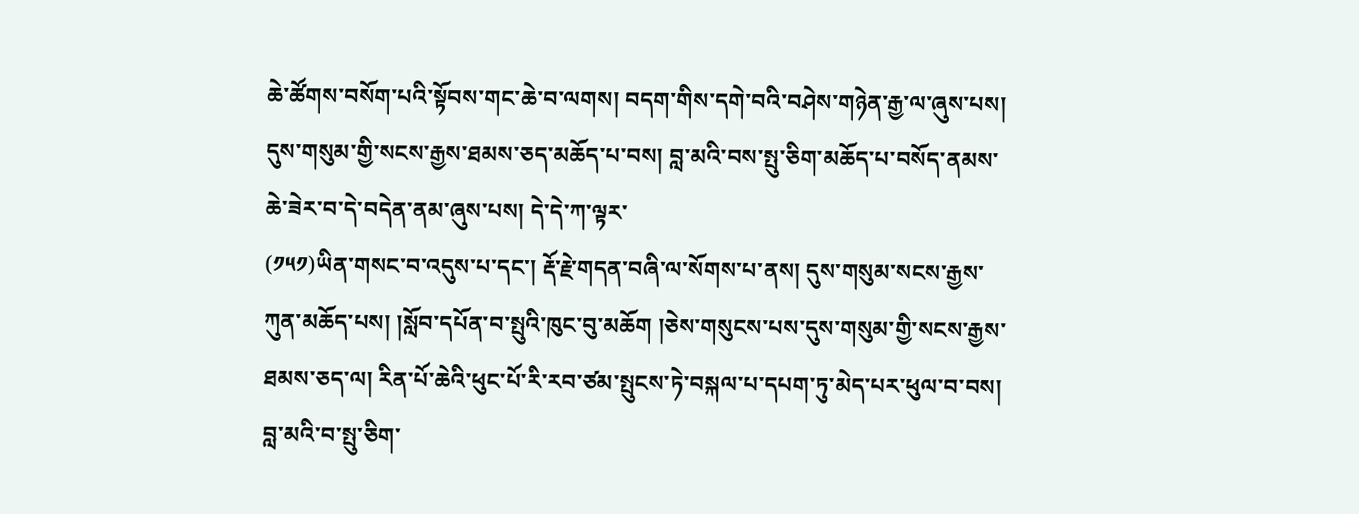ཆེ་ཚོགས་བསོག་པའི་སྟོབས་གང་ཆེ་བ་ལགས། བདག་གིས་དགེ་བའི་བཤེས་གཉེན་རྒྱ་ལ་ཞུས་པས། དུས་གསུམ་གྱི་སངས་རྒྱས་ཐམས་ཅད་མཆོད་པ་བས། བླ་མའི་བས་སྤུ་ཅིག་མཆོད་པ་བསོད་ནམས་ཆེ་ཟེར་བ་དེ་བདེན་ནམ་ཞུས་པས། དེ་དེ་ཀ་ལྟར་
(༡༥༡)ཡིན་གསང་བ་འདུས་པ་དང་། རྡོ་རྗེ་གདན་བཞི་ལ་སོགས་པ་ནས། དུས་གསུམ་སངས་རྒྱས་ཀུན་མཆོད་པས། །སློབ་དཔོན་བ་སྤུའི་ཁུང་བུ་མཆོག །ཅེས་གསུངས་པས་དུས་གསུམ་གྱི་སངས་རྒྱས་ཐམས་ཅད་ལ། རིན་པོ་ཆེའི་ཕུང་པོ་རི་རབ་ཙམ་སྤུངས་ཏེ་བསྐལ་པ་དཔག་ཏུ་མེད་པར་ཕུལ་བ་བས། བླ་མའི་བ་སྤུ་ཅིག་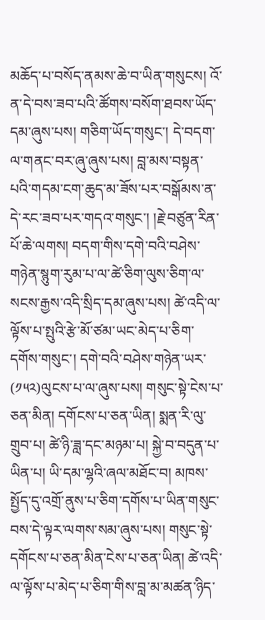མཆོད་པ་བསོད་ནམས་ཆེ་བ་ཡིན་གསུངས། འོ་ན་དེ་བས་ཟབ་པའི་ཚོགས་བསོག་ཐབས་ཡོད་དམ་ཞུས་པས། གཅིག་ཡོད་གསུང་། དེ་བདག་ལ་གནང་བར་ཞུ་ཞུས་པས། བླ་མས་བསྟན་པའི་གདམ་ངག་ཆུད་མ་ཟོས་པར་བསྒོམས་ན་དེ་རང་ཟབ་པར་གདའ་གསུང་། །རྗེ་བཙུན་རིན་པོ་ཆེ་ལགས། བདག་གིས་དགེ་བའི་བཤེས་གཉེན་སྙུག་རུམ་པ་ལ་ཚེ་ཅིག་ལུས་ཅིག་ལ་སངས་རྒྱས་འདི་སྲིད་དམ་ཞུས་པས། ཚེ་འདི་ལ་ལྟོས་པ་སྤུའི་རྩེ་མོ་ཙམ་ཡང་མེད་པ་ཅིག་དགོས་གསུང་། དགེ་བའི་བཤེས་གཉེན་ཡར་
(༡༥༢)ལུངས་པ་ལ་ཞུས་པས། གསུང་སྟེ་ངེས་པ་ཅན་མིན། དགོངས་པ་ཅན་ཡིན། སྨན་རི་ལུ་གྲུབ་པ། ཚེ་ཉི་ཟླ་དང་མཉམ་པ། སྐྱེ་བ་བདུན་པ་ཡིན་པ། ཡི་དམ་ལྷའི་ཞལ་མཐོང་བ། མཁས་སྤྱོད་དུ་འགྲོ་ནུས་པ་ཅིག་དགོས་པ་ཡིན་གསུང་བས་དེ་ལྟར་ལགས་སམ་ཞུས་པས། གསུང་སྟེ་དགོངས་པ་ཅན་མིན་ངེས་པ་ཅན་ཡིན། ཚེ་འདི་ལ་ལྟོས་པ་མེད་པ་ཅིག་གིས་བླ་མ་མཚན་ཉིད་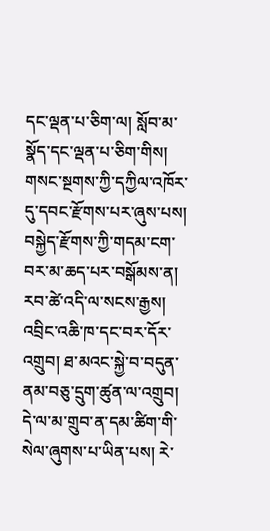དང་ལྡན་པ་ཅིག་ལ། སློབ་མ་སྣོད་དང་ལྡན་པ་ཅིག་གིས། གསང་སྔགས་ཀྱི་དཀྱིལ་འཁོར་དུ་དབང་རྫོགས་པར་ཞུས་པས། བསྐྱེད་རྫོགས་ཀྱི་གདམ་ངག་བར་མ་ཆད་པར་བསྒོམས་ན། རབ་ཚེ་འདི་ལ་སངས་རྒྱས། འབྲིང་འཆི་ཁ་དང་བར་དོར་འགྲུབ། ཐ་མའང་སྐྱེ་བ་བདུན་ནམ་བཅུ་དྲུག་ཚུན་ལ་འགྲུབ། དེ་ལ་མ་གྲུབ་ན་དམ་ཚིག་གི་སེལ་ཞུགས་པ་ཡིན་པས། རེ་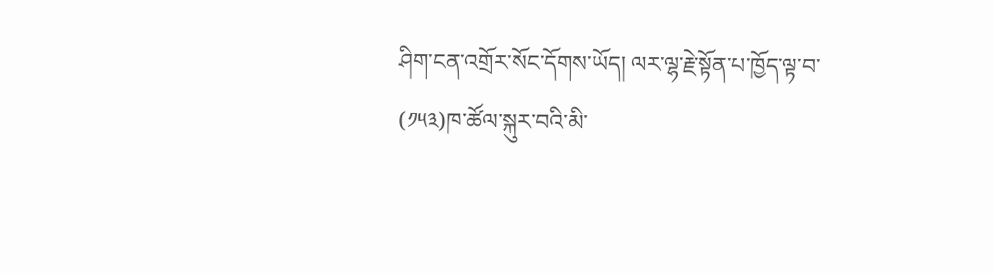ཤིག་ངན་འགྲོར་སོང་དོགས་ཡོད། ལར་ལྷ་རྗེ་སྟོན་པ་ཁྱོད་ལྟ་བ་
(༡༥༣)ཁ་ཚོལ་སྐུར་བའི་མི་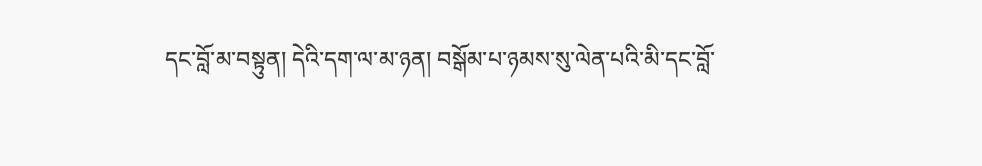དང་བློ་མ་བསྟུན། དེའི་དག་ལ་མ་ཉན། བསྒོམ་པ་ཉམས་སུ་ལེན་པའི་མི་དང་བློ་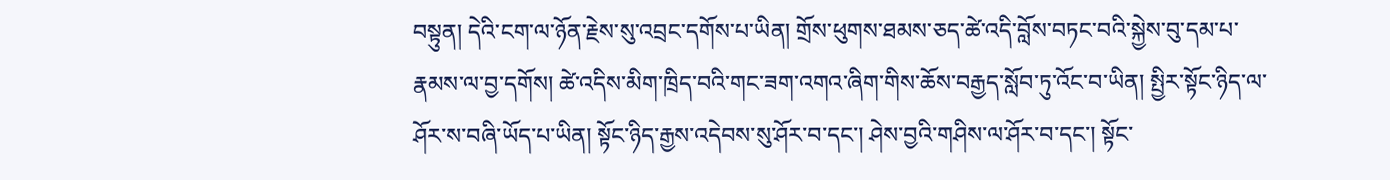བསྟུན། དེའི་ངག་ལ་ཉོན་རྗེས་སུ་འབྲང་དགོས་པ་ཡིན། གྲོས་ཕུགས་ཐམས་ཅད་ཚེ་འདི་བློས་བཏང་བའི་སྐྱེས་བུ་དམ་པ་རྣམས་ལ་བྱ་དགོས། ཚེ་འདིས་མིག་ཁྲིད་བའི་གང་ཟག་འགའ་ཞིག་གིས་ཆོས་བརྒྱད་སློབ་ཏུ་འོང་བ་ཡིན། སྤྱིར་སྟོང་ཉིད་ལ་ཤོར་ས་བཞི་ཡོད་པ་ཡིན། སྟོང་ཉིད་རྒྱས་འདེབས་སུ་ཤོར་བ་དང་། ཤེས་བྱའི་གཤིས་ལ་ཤོར་བ་དང་། སྟོང་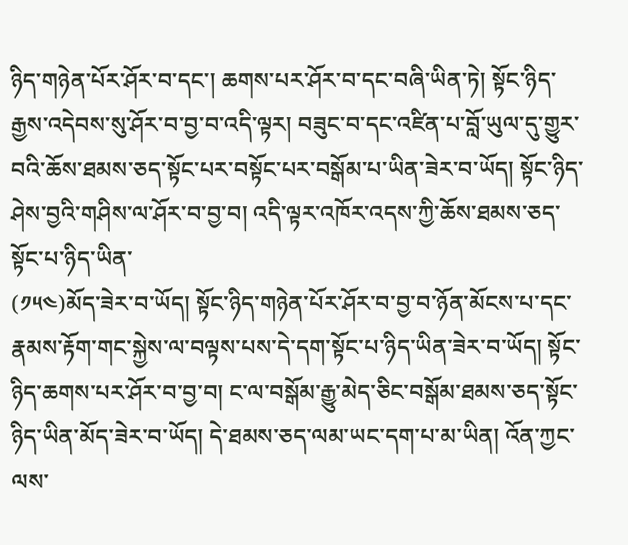ཉིད་གཉེན་པོར་ཤོར་བ་དང་། ཆགས་པར་ཤོར་བ་དང་བཞི་ཡིན་ཏེ། སྟོང་ཉིད་རྒྱས་འདེབས་སུ་ཤོར་བ་བྱ་བ་འདི་ལྟར། བཟུང་བ་དང་འཛིན་པ་བློ་ཡུལ་དུ་གྱུར་བའི་ཆོས་ཐམས་ཅད་སྟོང་པར་བསྟོང་པར་བསྒོམ་པ་ཡིན་ཟེར་བ་ཡོད། སྟོང་ཉིད་ཤེས་བྱའི་གཤིས་ལ་ཤོར་བ་བྱ་བ། འདི་ལྟར་འཁོར་འདས་ཀྱི་ཆོས་ཐམས་ཅད་སྟོང་པ་ཉིད་ཡིན་
(༡༥༤)མོད་ཟེར་བ་ཡོད། སྟོང་ཉིད་གཉེན་པོར་ཤོར་བ་བྱ་བ་ཉོན་མོངས་པ་དང་རྣམས་རྟོག་གང་སྐྱེས་ལ་བལྟས་པས་དེ་དག་སྟོང་པ་ཉིད་ཡིན་ཟེར་བ་ཡོད། སྟོང་ཉིད་ཆགས་པར་ཤོར་བ་བྱ་བ། ང་ལ་བསྒོམ་རྒྱུ་མེད་ཅིང་བསྒོམ་ཐམས་ཅད་སྟོང་ཉིད་ཡིན་མོད་ཟེར་བ་ཡོད། དེ་ཐམས་ཅད་ལམ་ཡང་དག་པ་མ་ཡིན། འོན་ཀྱང་ལས་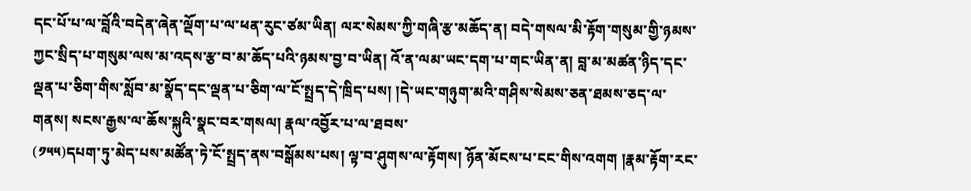དང་པོ་པ་ལ་བློའི་བདེན་ཞེན་ལྡོག་པ་ལ་ཕན་རུང་ཙམ་ཡིན། ལར་སེམས་ཀྱི་གཞི་རྩ་མཆོད་ན། བདེ་གསལ་མི་རྟོག་གསུམ་གྱི་ཉམས་ཀྱང་སྲིད་པ་གསུམ་ལས་མ་འདས་རྩ་བ་མ་ཆོད་པའི་ཉམས་བྱ་བ་ཡིན། འོ་ན་ལམ་ཡང་དག་པ་གང་ཡིན་ན། བླ་མ་མཚན་ཉིད་དང་ལྡན་པ་ཅིག་གིས་སློབ་མ་སྣོད་དང་ལྡན་པ་ཅིག་ལ་ངོ་སྤྲད་དེ་ཁྲིད་པས། །དེ་ཡང་གཉུག་མའི་གཤིས་སེམས་ཅན་ཐམས་ཅད་ལ་གནས། སངས་རྒྱས་ལ་ཆོས་སྐུའི་སྣང་བར་གསལ། རྣལ་འབྱོར་པ་ལ་ཐབས་
(༡༥༥)དཔག་ཏུ་མེད་པས་མཚོན་ཏེ་ངོ་སྤྲད་ནས་བསྒོམས་པས། ལྟ་བ་ཤུགས་ལ་རྟོགས། ཉོན་མོངས་པ་ངང་གིས་འགག །རྣམ་རྟོག་རང་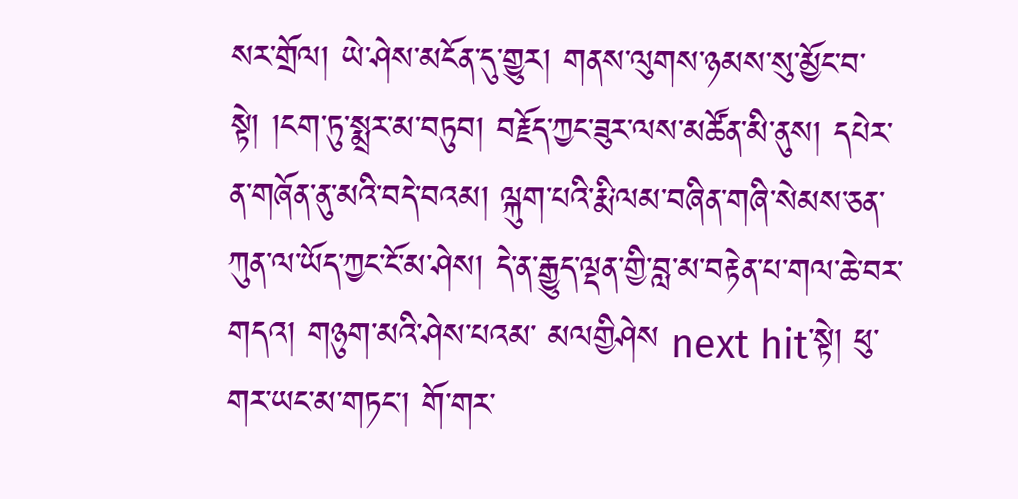སར་གྲོལ། ཡེ་ཤེས་མངོན་དུ་གྱུར། གནས་ལུགས་ཉམས་སུ་མྱོང་བ་སྟེ། །ངག་ཏུ་སྨྲར་མ་བཏུབ། བརྗོད་ཀྱང་ཟུར་ལས་མཚོན་མི་ནུས། དཔེར་ན་གཞོན་ནུ་མའི་བདེ་བའམ། ལྐུག་པའི་རྨི་ལམ་བཞིན་གཞི་སེམས་ཅན་ཀུན་ལ་ཡོད་ཀྱང་ངོ་མ་ཤེས། དེ་ན་རྒྱུད་ལྡན་གྱི་བླ་མ་བརྟེན་པ་གལ་ཆེ་བར་གདའ། གཉུག་མའི་ཤེས་པའམ་ མལགྱིཤེས next hit་སྟེ། ཕུ་གར་ཡང་མ་གཏང་། གོ་གར་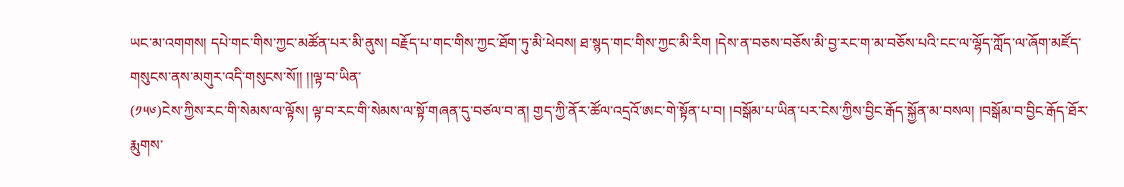ཡང་མ་འགགས། དཔེ་གང་གིས་ཀྱང་མཚོན་པར་མི་ནུས། བརྗོད་པ་གང་གིས་ཀྱང་ཐོག་ཏུ་མི་ཕེབས། ཐ་སྙད་གང་གིས་ཀྱང་མི་རིག །དེས་ན་བཅས་བཅོས་མི་བྱ་རང་ག་མ་བཅོས་པའི་ངང་ལ་ལྷོད་ཀློད་ལ་ཞོག་མཛོད་གསུངས་ནས་མགུར་འདི་གསུངས་སོ།། །།ལྟ་བ་ཡིན་
(༡༥༦)ངེས་ཀྱིས་རང་གི་སེམས་ལ་ལྟོས། ལྟ་བ་རང་གི་སེམས་ལ་སྟོ་གཞན་དུ་བཙལ་བ་ན། གྱད་ཀྱི་ནོར་ཚོལ་འདྲའོ་ཨང་གེ་སྟོན་པ་བ། །བསྒོམ་པ་ཡིན་པར་ངེས་ཀྱིས་བྱིང་རྒོད་སྐྱོན་མ་བསལ། །བསྒོམ་བ་བྱིང་རྒོད་ཐོར་རྨུགས་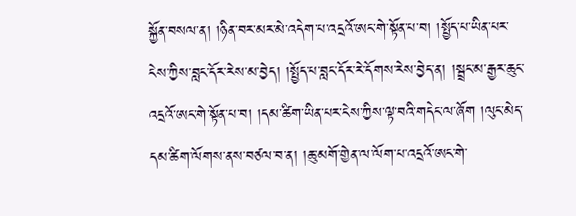སྐྱོན་བསལ་ན། །ཉིན་བར་མར་མེ་འདེག་པ་འདྲའོ་ཨང་གེ་སྟོན་པ་བ། །སྤྱོད་པ་ཡིན་པར་ངེས་ཀྱིས་བླང་དོར་རེས་མ་བྱེད། །སྤྱོད་པ་བླང་དོར་རེ་དོགས་རེས་བྱེད་ན། །སྦྲང་མ་རྒྱར་ཆུང་འདྲའོ་ཨང་གེ་སྟོན་པ་བ། །དམ་ཚིག་ཡིན་པར་ངེས་ཀྱིས་ལྟ་བའི་གདེང་ལ་ཞོག །ལུང་མེད་དམ་ཚིག་ལོགས་ནས་བཙལ་བ་ན། །ཆུ་མགོ་གྱེན་ལ་ལོག་པ་འདྲའོ་ཨང་གེ་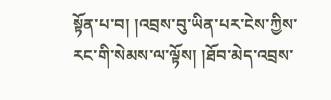སྟོན་པ་བ། །འབྲས་བུ་ཡིན་པར་ངེས་ཀྱིས་རང་གི་སེམས་ལ་ལྟོས། །ཐོབ་མེད་འབྲས་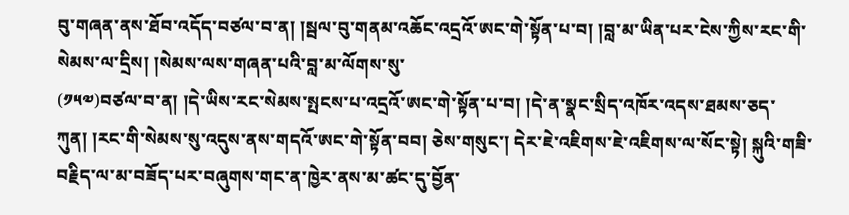བུ་གཞན་ནས་ཐོབ་འདོད་བཙལ་བ་ན། །སྦལ་བུ་གནམ་འཆོང་འདྲའོ་ཨང་གེ་སྟོན་པ་བ། །བླ་མ་ཡིན་པར་ངེས་ཀྱིས་རང་གི་སེམས་ལ་དྲིས། །སེམས་ལས་གཞན་པའི་བླ་མ་ལོགས་སུ་
(༡༥༧)བཙལ་བ་ན། །དེ་ཡིས་རང་སེམས་སྤངས་པ་འདྲའོ་ཨང་གེ་སྟོན་པ་བ། །དེ་ན་སྣང་སྲིད་འཁོར་འདས་ཐམས་ཅད་ཀུན། །རང་གི་སེམས་སུ་འདུས་ནས་གདའོ་ཨང་གེ་སྟོན་བབ། ཅེས་གསུང་། དེར་ཇེ་འཇིགས་ཇེ་འཇིགས་ལ་སོང་སྟེ། སྐུའི་གཟི་བརྗིད་ལ་མ་བཟོད་པར་བཞུགས་གང་ན་ཁྱེར་ནས་མ་ཚང་དུ་བྱོན་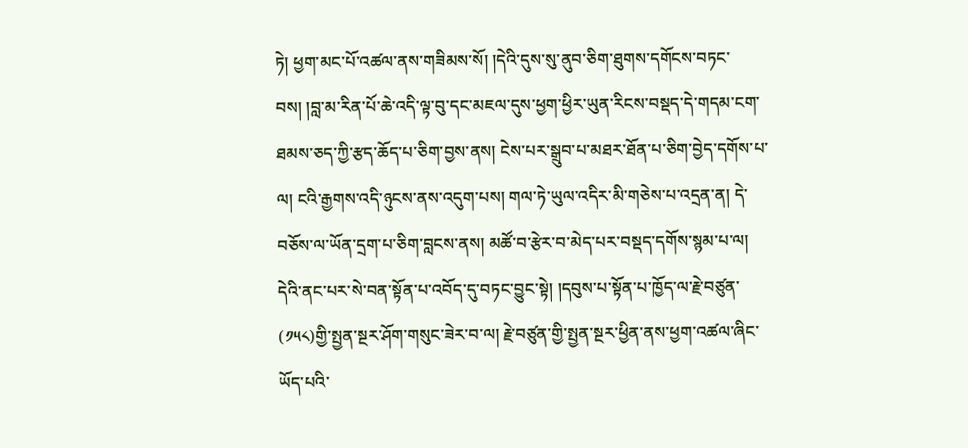ཏེ། ཕྱག་མང་པོ་འཚལ་ནས་གཟིམས་སོ། །དེའི་དུས་སུ་ནུབ་ཅིག་ཐུགས་དགོངས་བཏང་བས། །བླ་མ་རིན་པོ་ཆེ་འདི་ལྟ་བུ་དང་མཇལ་དུས་ཕྱག་ཕྱིར་ཡུན་རིངས་བསྡད་དེ་གདམ་ངག་ཐམས་ཅད་ཀྱི་རྩད་ཆོད་པ་ཅིག་བྱས་ནས། ངེས་པར་སྒྲུབ་པ་མཐར་ཐོན་པ་ཅིག་བྱེད་དགོས་པ་ལ། ངའི་རྒྱགས་འདི་ཉུངས་ནས་འདུག་པས། གལ་ཏེ་ཡུལ་འདིར་མི་གཅེས་པ་འདྲན་ན། དེ་བཅོས་ལ་ཡོན་དྲག་པ་ཅིག་བླངས་ནས། མཚོ་བ་རྩེར་བ་མེད་པར་བསྡད་དགོས་སྙམ་པ་ལ། དེའི་ནང་པར་སེ་བན་སྟོན་པ་འབོད་དུ་བཏང་བྱུང་སྟེ། །དབུས་པ་སྟོན་པ་ཁྱོད་ལ་རྗེ་བཙུན་
(༡༥༨)གྱི་སྤྱན་སྔར་ཤོག་གསུང་ཟེར་བ་ལ། རྗེ་བཙུན་གྱི་སྤྱན་སྔར་ཕྱིན་ནས་ཕྱག་འཚལ་ཞིང་ཡོད་པའི་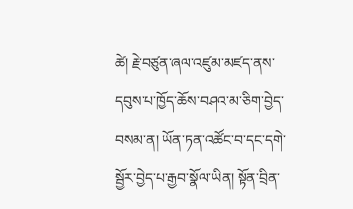ཚེ། རྗེ་བཙུན་ཞལ་འཛུམ་མཛད་ནས་དབུས་པ་ཁྱོད་ཆོས་བཤའ་མ་ཅིག་བྱེད་བསམ་ན། ཡོན་ཏན་འཚོང་བ་དང་དགེ་སྦྱོར་བྱེད་པ་རྒྱབ་སྣོལ་ཡིན། སྟོན་བྲིན་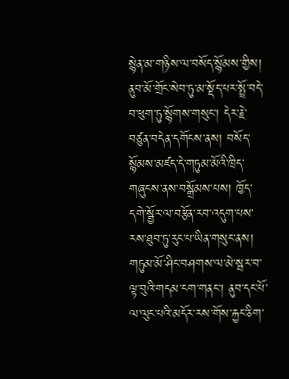སྙེན་མ་གཉིས་ལ་བསོད་སྙོམས་གྱིས། ནུབ་མོ་གྲོང་སེབ་ཏུ་མ་སྡོད་པར་སྤྲོ་བདེ་བ་ཕུག་ཏུ་སྙོགས་གསུང་། དེར་རྗེ་བཙུན་བདེན་དགོངས་ནས། བསོད་སྙོམས་མཛད་དེ་གཏུམ་མོའི་ཁྲིད་གཞུངས་ནས་བསྒྲོམས་པས། ཁྱོད་དགེ་སྦྱོར་ལ་བརྩོན་རབ་འདུག་པས་རས་ཐུབ་ཏུ་རུང་པ་ཡིན་གསུང་ནས། གཏུམ་མོ་ཤིང་བཤགས་ལ་མེ་སྦར་བ་ལྟ་བུའི་གདམ་ངག་གནང་། ནུབ་དང་པོ་ལ་ལུང་པའི་མདོར་རས་གོས་རྐྱང་ཅིག་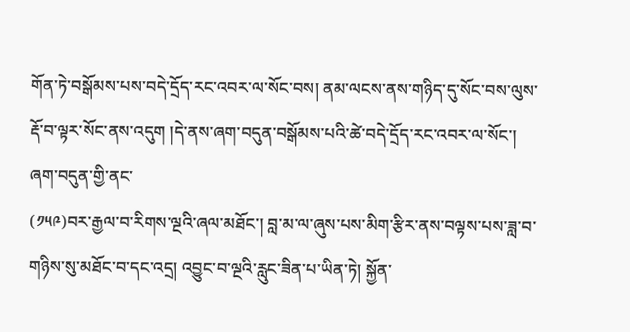གོན་ཏེ་བསྒོམས་པས་བདེ་དྲོད་རང་འབར་ལ་སོང་བས། ནམ་ལངས་ནས་གཉིད་དུ་སོང་བས་ལུས་རྡོ་བ་ལྟར་སོང་ནས་འདུག །དེ་ནས་ཞག་བདུན་བསྒོམས་པའི་ཚེ་བདེ་དྲོད་རང་འབར་ལ་སོང་། ཞག་བདུན་གྱི་ནང་
(༡༥༩)བར་རྒྱལ་བ་རིགས་ལྔའི་ཞལ་མཐོང་། བླ་མ་ལ་ཞུས་པས་མིག་རྩིར་ནས་བལྟས་པས་ཟླ་བ་གཉིས་སུ་མཐོང་བ་དང་འདྲ། འབྱུང་བ་ལྔའི་རླུང་ཟིན་པ་ཡིན་ཏེ། སྐྱོན་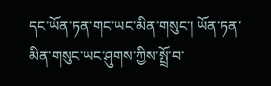དང་ཡོན་ཏན་གང་ཡང་མིན་གསུང་། ཡོན་ཏན་མིན་གསུང་ཡང་ཤུགས་ཀྱིས་སྤྲོ་བ་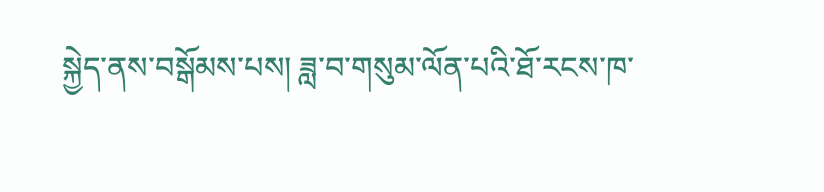སྐྱེད་ནས་བསྒོམས་པས། ཟླ་བ་གསུམ་ལོན་པའི་ཐོ་རངས་ཁ་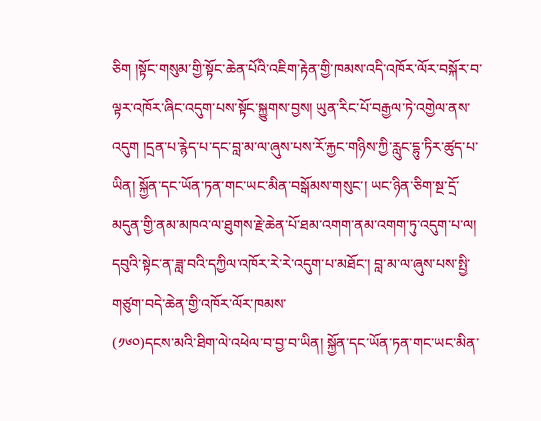ཅིག །སྟོང་གསུམ་གྱི་སྟོང་ཆེན་པོའི་འཇིག་རྟེན་གྱི་ཁམས་འདི་འཁོར་ལོར་བསྐོར་བ་ལྟར་འཁོར་ཞིང་འདུག་པས་སྟོང་སྐྱུགས་བྱས། ཡུན་རིང་པོ་བརྒྱལ་ཏེ་འགྱེལ་ནས་འདུག །དྲན་པ་རྙེད་པ་དང་བླ་མ་ལ་ཞུས་པས་རོ་རྐྱང་གཉིས་ཀྱི་རླུང་དྷུ་ཏིར་ཚུད་པ་ཡིན། སྐྱོན་དང་ཡོན་ཏན་གང་ཡང་མིན་བསྒོམས་གསུང་། ཡང་ཉིན་ཅིག་སྔ་དྲོ་མདུན་གྱི་ནམ་མཁའ་ལ་ཐུགས་རྗེ་ཆེན་པོ་ཐམ་འགག་ནམ་འགག་ཏུ་འདུག་པ་ལ། དབུའི་སྟེང་ན་ཟླ་བའི་དཀྱིལ་འཁོར་རེ་རེ་འདུག་པ་མཐོང་། བླ་མ་ལ་ཞུས་པས་སྤྱི་གཙུག་བདེ་ཆེན་གྱི་འཁོར་ལོར་ཁམས་
(༡༦༠)དངས་མའི་ཐིག་ལེ་འཕེལ་བ་བྱ་བ་ཡིན། སྐྱོན་དང་ཡོན་ཏན་གང་ཡང་མིན་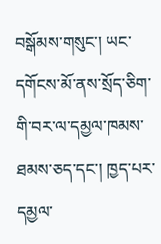བསྒོམས་གསུང་། ཡང་དགོངས་མོ་ནས་སྲོད་ཅིག་གི་བར་ལ་དམྱལ་ཁམས་ཐམས་ཅད་དང་། ཁྱད་པར་དམྱལ་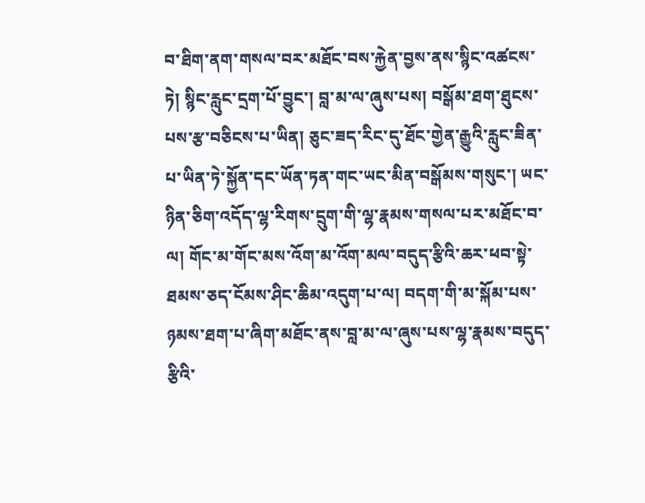བ་ཐིག་ནག་གསལ་བར་མཐོང་བས་རྐྱེན་བྱས་ནས་སྙིང་འཚངས་ཏེ། སྙིང་རླུང་དྲག་པོ་བྱུང་། བླ་མ་ལ་ཞུས་པས། བསྒོམ་ཐག་ཐུངས་པས་རྩ་བཅིངས་པ་ཡིན། ཅུང་ཟད་རིང་དུ་ཐོང་གྱེན་རྒྱུའི་རླུང་ཟིན་པ་ཡིན་ཏེ་སྐྱོན་དང་ཡོན་ཏན་གང་ཡང་མིན་བསྒོམས་གསུང་། ཡང་ཉིན་ཅིག་འདོད་ལྷ་རིགས་དྲུག་གི་ལྷ་རྣམས་གསལ་པར་མཐོང་བ་ལ། གོང་མ་གོང་མས་འོག་མ་འོག་མལ་བདུད་རྩིའི་ཆར་ཕབ་སྟེ་ཐམས་ཅད་ངོམས་ཤིང་ཆིམ་འདུག་པ་ལ། བདག་གི་མ་སྐོམ་པས་ཉམས་ཐག་པ་ཞིག་མཐོང་ནས་བླ་མ་ལ་ཞུས་པས་ལྷ་རྣམས་བདུད་རྩིའི་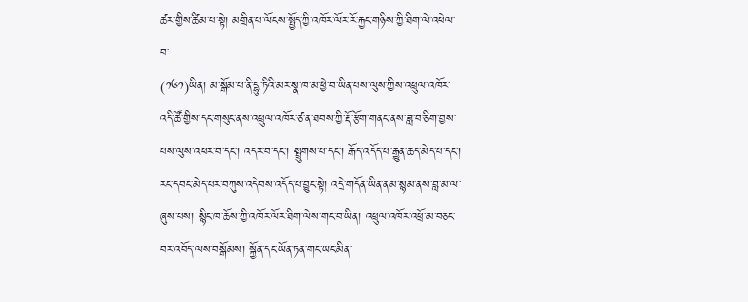ཚར་གྱིས་ཚིམ་པ་སྟེ། མགྲིན་པ་ལོངས་སྤྱོད་ཀྱི་འཁོར་ལོར་རོ་རྐྱང་གཉིས་ཀྱི་ཐིག་ལེ་འཕེལ་བ་
(༡༦༡)ཡིན། མ་སྒོམ་པ་ནི་དྷུ་ཏིའི་མར་སྣ་ཁ་མ་ཕྱེ་བ་ཡིན་པས་ལུས་ཀྱིས་འཕྲུལ་འཁོར་འདི་ཚོ་གྱིས་དང་གསུང་ནས་འཕྲུལ་འཁོར་ཙ་ན་ཐབས་ཀྱི་རྡོ་རྩོག་གནང་ནས་ཟླ་བ་ཅིག་བྱས་པས་ལུས་འཕར་བ་དང་། འདར་བ་དང་། སྤྲུགས་པ་དང་། རྒོད་འདོད་པ་རྒྱུན་ཆད་མེད་པ་དང་། རང་དབང་མེད་པར་བཀུས་འདེབས་འདོད་པ་བྱུང་སྟེ། འདྲེ་གདོན་ཡིན་ནམ་སྙམ་ནས་བླ་མ་ལ་ཞུས་པས། སྙིང་ཁ་ཆོས་ཀྱི་འཁོར་ལོར་ཐིག་ལེས་གང་བ་ཡིན། འཕྲུལ་འཁོར་འཕྲོ་མ་བཅང་བར་འབོད་ལས་བསྒོམས། སྐྱོན་དང་ཡོན་ཏན་གང་ཡང་མིན་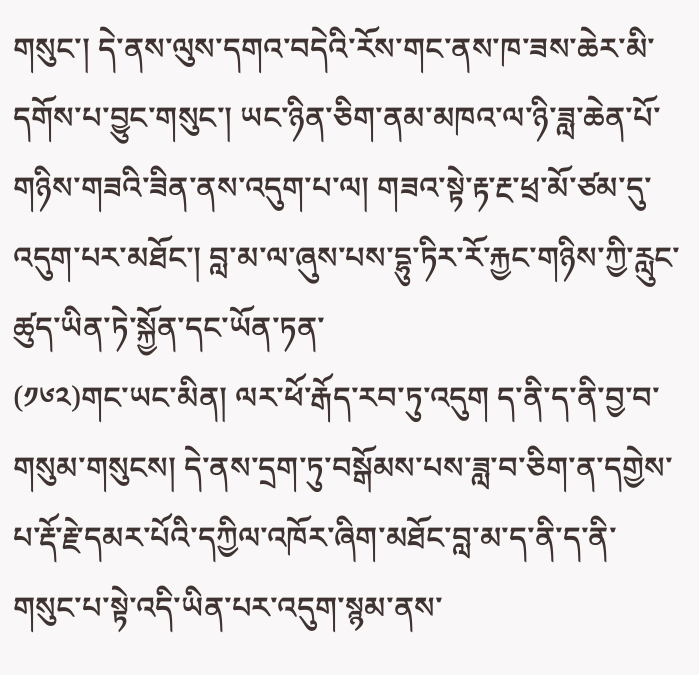གསུང་། དེ་ནས་ལུས་དགའ་བདེའི་རོས་གང་ནས་ཁ་ཟས་ཆེར་མི་དགོས་པ་བྱུང་གསུང་། ཡང་ཉིན་ཅིག་ནམ་མཁའ་ལ་ཉི་ཟླ་ཆེན་པོ་གཉིས་གཟའི་ཟིན་ནས་འདུག་པ་ལ། གཟའ་སྟེ་རྟ་རྔ་ཕྲ་མོ་ཙམ་དུ་འདུག་པར་མཐོང་། བླ་མ་ལ་ཞུས་པས་དྷུ་ཏིར་རོ་རྐྱང་གཉིས་ཀྱི་རླུང་ཚུད་ཡིན་ཏེ་སྐྱོན་དང་ཡོན་ཏན་
(༡༦༢)གང་ཡང་མིན། ལར་ཕོ་རྒོད་རབ་ཏུ་འདུག ད་ནི་ད་ནི་བྱ་བ་གསུམ་གསུངས། དེ་ནས་དྲག་ཏུ་བསྒོམས་པས་ཟླ་བ་ཅིག་ན་དགྱེས་པ་རྡོ་རྗེ་དམར་པོའི་དཀྱིལ་འཁོར་ཞིག་མཐོང་བླ་མ་ད་ནི་ད་ནི་གསུང་པ་སྟེ་འདི་ཡིན་པར་འདུག་སྙམ་ནས་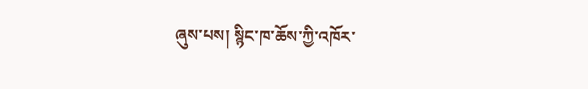ཞུས་པས། སྙིང་ཁ་ཆོས་ཀྱི་འཁོར་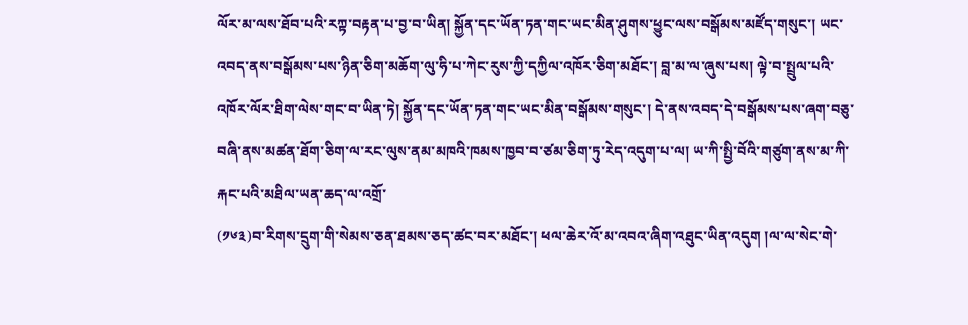ལོར་མ་ལས་ཐོབ་པའི་རཀྟ་བརྟན་པ་བྱ་བ་ཡིན། སྐྱོན་དང་ཡོན་ཏན་གང་ཡང་མིན་ཤུགས་ཕྱུང་ལས་བསྒོམས་མཛོད་གསུང་། ཡང་འབད་ནས་བསྒོམས་པས་ཉིན་ཅིག་མཆོག་ལུ་ཧི་པ་ཀེང་རུས་ཀྱི་དཀྱིལ་འཁོར་ཅིག་མཐོང་། བླ་མ་ལ་ཞུས་པས། ལྟེ་བ་སྤྲུལ་པའི་འཁོར་ལོར་ཐིག་ལེས་གང་བ་ཡིན་ཏེ། སྐྱོན་དང་ཡོན་ཏན་གང་ཡང་མིན་བསྒོམས་གསུང་། དེ་ནས་འབད་དེ་བསྒོམས་པས་ཞག་བཅུ་བཞི་ནས་མཚན་ཐོག་ཅིག་ལ་རང་ལུས་ནམ་མཁའི་ཁམས་ཁྱབ་བ་ཙམ་ཅིག་ཏུ་རེད་འདུག་པ་ལ། ཡ་ཀི་སྤྱི་བོའི་གཙུག་ནས་མ་ཀི་རྐང་པའི་མཐིལ་ཡན་ཆད་ལ་འགྲོ་
(༡༦༣)བ་རིགས་དྲུག་གི་སེམས་ཅན་ཐམས་ཅད་ཚང་བར་མཐོང་། ཕལ་ཆེར་འོ་མ་འབའ་ཞིག་འཐུང་ཡིན་འདུག །ལ་ལ་སེང་གེ་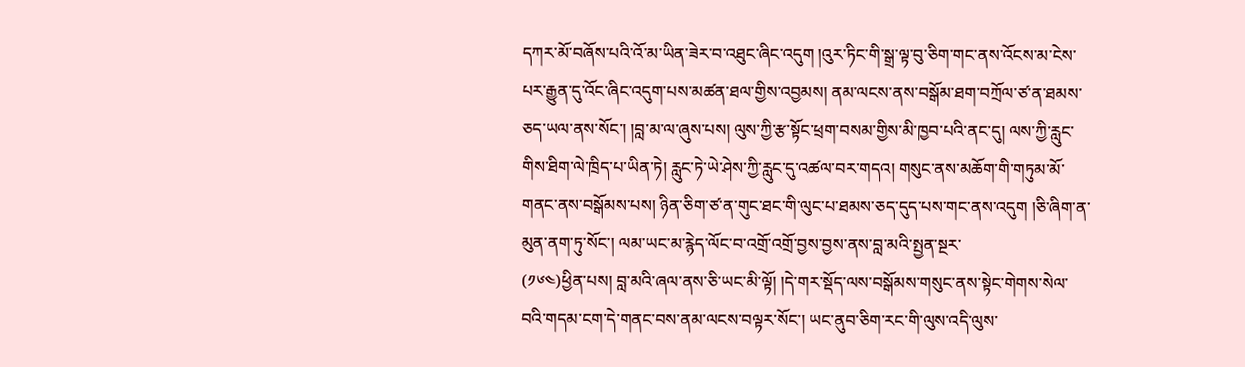དཀར་མོ་བཞོས་པའི་འོ་མ་ཡིན་ཟེར་བ་འཐུང་ཞིང་འདུག །འུར་ཏིང་གི་སྒྲ་ལྟ་བུ་ཅིག་གང་ནས་འོངས་མ་ངེས་པར་རྒྱུན་དུ་འོང་ཞིང་འདུག་པས་མཚན་ཐལ་གྱིས་འབྱམས། ནམ་ལངས་ནས་བསྒོམ་ཐག་བཀྲོལ་ཙ་ན་ཐམས་ཅད་ཡལ་ནས་སོང་། །བླ་མ་ལ་ཞུས་པས། ལུས་ཀྱི་རྩ་སྟོང་ཕྲག་བསམ་གྱིས་མི་ཁྱབ་པའི་ནང་དུ། ལས་ཀྱི་རླུང་གིས་ཐིག་ལེ་ཁྲིད་པ་ཡིན་ཏེ། རླུང་ཏེ་ཡེ་ཤེས་ཀྱི་རླུང་དུ་འཚལ་བར་གདའ། གསུང་ནས་མཆོག་གི་གཏུམ་མོ་གནང་ནས་བསྒོམས་པས། ཉིན་ཅིག་ཙ་ན་གུང་ཐང་གི་ལུང་པ་ཐམས་ཅད་དུད་པས་གང་ནས་འདུག །ཅི་ཞིག་ན་མུན་ནག་ཏུ་སོང་། ལམ་ཡང་མ་རྙེད་ལོང་བ་འགྲོ་འགྲོ་བྱས་བྱས་ནས་བླ་མའི་སྤྱན་སྔར་
(༡༦༤)ཕྱིན་པས། བླ་མའི་ཞལ་ནས་ཅི་ཡང་མི་ལྟོ། །དེ་གར་སྡོད་ལས་བསྒོམས་གསུང་ནས་སྟེང་གེགས་སེལ་བའི་གདམ་ངག་དེ་གནང་བས་ནམ་ལངས་བལྟར་སོང་། ཡང་ནུབ་ཅིག་རང་གི་ལུས་འདི་ལུས་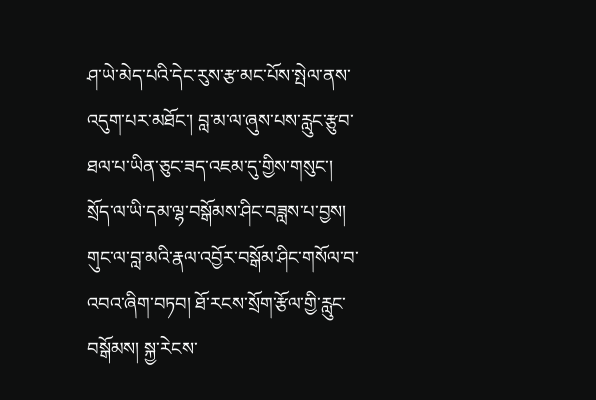ཤ་ཡེ་མེད་པའི་དེང་རུས་རྩ་མང་པོས་སྤེལ་ནས་འདུག་པར་མཐོང་། བླ་མ་ལ་ཞུས་པས་རླུང་རྩུབ་ཐལ་པ་ཡིན་ཅུང་ཟད་འཇམ་དུ་གྱིས་གསུང་། སྲོད་ལ་ཡི་དམ་ལྷ་བསྒོམས་ཤིང་བཟླས་པ་བྱས། གུང་ལ་བླ་མའི་རྣལ་འབྱོར་བསྒོམ་ཤིང་གསོལ་བ་འབའ་ཞིག་བཏབ། ཐོ་རངས་སྲོག་རྩོལ་གྱི་རླུང་བསྒོམས། སྐྱ་རེངས་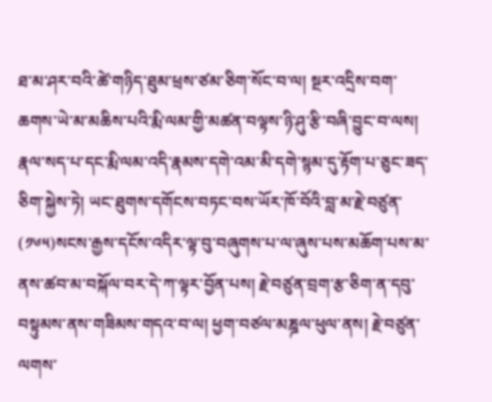ཐ་མ་ཤར་བའི་ཚེ་གཉིད་ཐུམ་ཕྲས་ཙམ་ཅིག་སོང་བ་ལ། སྔར་འདྲིས་བག་ཆགས་ཡེ་མ་མཆིས་པའི་རྨི་ལམ་གྱི་མཚན་བལྟས་ཉི་ཤུ་རྩི་བཞི་བྱུང་བ་ལས། རྣལ་སད་པ་དང་རྨི་ལམ་འདི་རྣམས་དགེ་འམ་མི་དགེ་སྙམ་དུ་རྟོག་པ་ཅུང་ཟད་ཅིག་སྐྱེས་ཏེ། ཡང་ཐུགས་དགོངས་བཏང་བས་ཡོར་ཁོ་བོའི་བླ་མ་རྗེ་བཙུན་
(༡༦༥)སངས་རྒྱས་དངོས་འདིར་ལྟ་བུ་བཞུགས་པ་ལ་ཞུས་པས་མཆོག་པས་མ་ནས་ཚབ་མ་བསྐོལ་བར་དེ་ཀ་ལྟར་བྱོན་པས། རྗེ་བཙུན་བྲག་རྩ་ཅིག་ན་དབུ་བསྟུམས་ནས་གཟིམས་གདའ་བ་ལ། ཕྱག་བཙལ་མཎྜལ་ཕུལ་ནས། རྗེ་བཙུན་ལགས་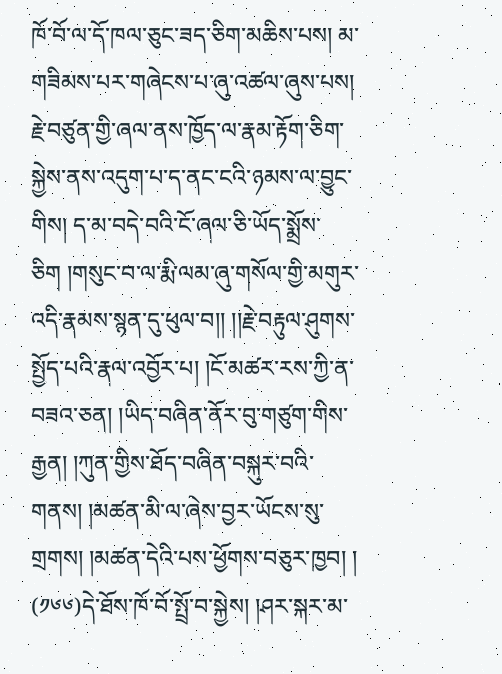ཁོ་བོ་ལ་དོ་ཁལ་ཅུང་ཟད་ཅིག་མཆིས་པས། མ་གཟིམས་པར་གཞེངས་པ་ཞུ་འཚལ་ཞུས་པས། རྗེ་བཙུན་གྱི་ཞལ་ནས་ཁྱོད་ལ་རྣམ་རྟོག་ཅིག་སྐྱེས་ནས་འདུག་པ་ད་ནང་ངའི་ཉམས་ལ་བྱུང་གིས། ད་མ་བདེ་བའི་ངོ་ཞལ་ཅི་ཡོད་སྨྲོས་ཅིག །གསུང་བ་ལ་རྨི་ལམ་ཞུ་གསོལ་གྱི་མགུར་འདི་རྣམས་སྙན་དུ་ཕུལ་བ།། །།རྗེ་བརྟུལ་ཤུགས་སྤྱོད་པའི་རྣལ་འབྱོར་པ། །ངོ་མཚར་རས་ཀྱི་ན་བཟའ་ཅན། །ཡིད་བཞིན་ནོར་བུ་གཙུག་གིས་རྒྱན། །ཀུན་གྱིས་ཐོད་བཞིན་བསྐུར་བའི་གནས། །མཚན་མི་ལ་ཞེས་བྱར་ཡོངས་སུ་གྲགས། །མཚན་དེའི་པས་ཕྱོགས་བཅུར་ཁྱབ། །
(༡༦༦)དེ་ཐོས་ཁོ་བོ་སྤྲོ་བ་སྐྱེས། །ཤར་སྐར་མ་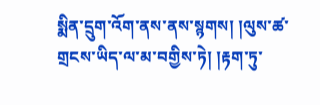སྨིན་དྲུག་འོག་ནས་ནས་སྙགས། །ལུས་ཚ་གྲངས་ཡིད་ལ་མ་བགྱིས་ཏེ། །རྟག་ཏུ་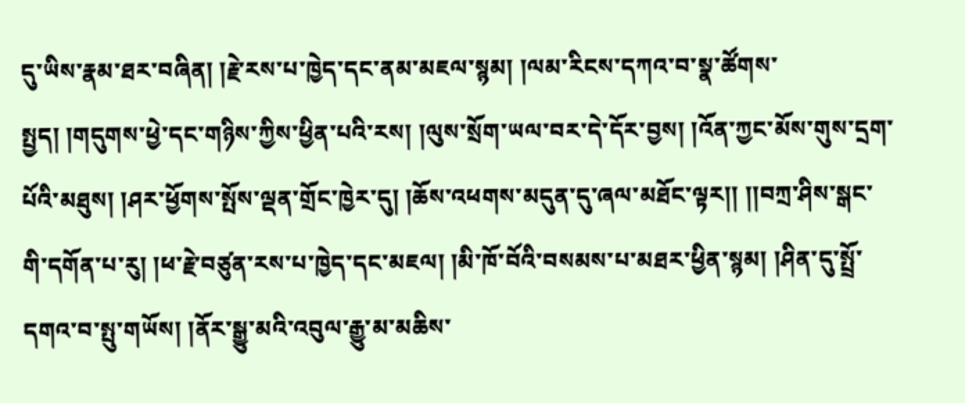དུ་ཡིས་རྣམ་ཐར་བཞིན། །རྗེ་རས་པ་ཁྱེད་དང་ནམ་མཇལ་སྙམ། །ལམ་རིངས་དཀའ་བ་སྣ་ཚོགས་སྤྱད། །གདུགས་ཕྱེ་དང་གཉིས་ཀྱིས་ཕྱིན་པའི་རས། །ལུས་སྲོག་ཡལ་བར་དེ་དོར་བྱས། །འོན་ཀྱང་མོས་གུས་དྲག་པོའི་མཐུས། །ཤར་ཕྱོགས་སྤོས་ལྡན་གྲོང་ཁྱེར་དུ། །ཆོས་འཕགས་མདུན་དུ་ཞལ་མཐོང་ལྟར།། །།བཀྲ་ཤིས་སྒང་གི་དགོན་པ་རུ། །ཕ་རྗེ་བཙུན་རས་པ་ཁྱེད་དང་མཇལ། །མི་ཁོ་བོའི་བསམས་པ་མཐར་ཕྱིན་སྙམ། །ཤིན་དུ་སྤྲོ་དགའ་བ་སྤུ་གཡོས། །ནོར་སྒྱུ་མའི་འབུལ་རྒྱུ་མ་མཆིས་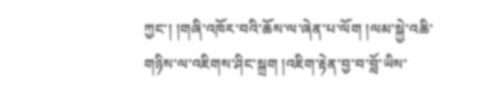ཀྱང་། །གཞི་འཁོར་བའི་ཆོས་ལ་ཞེན་པ་ལོག །ལམ་སྐྱེ་འཆི་གཉིས་ལ་འཇིགས་ཤིང་སྐྲག །འཇིག་རྟེན་བྱ་བ་བློ་ཡིས་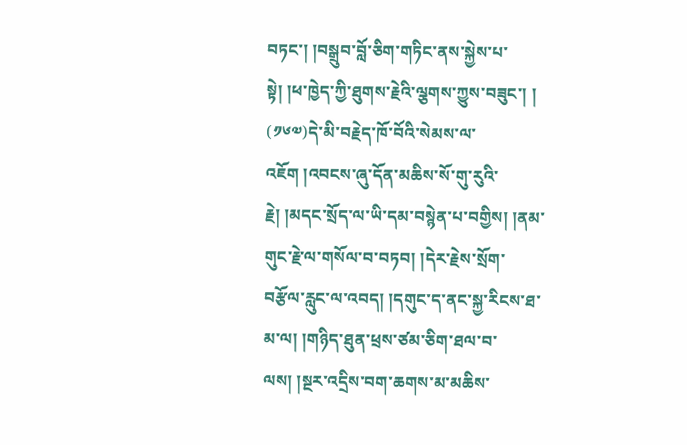བཏང་། །བསྒྲུབ་བློ་ཅིག་གཏིང་ནས་སྐྱེས་པ་སྟེ། །ཕ་ཁྱེད་ཀྱི་ཐུགས་རྗེའི་ལྕགས་ཀྱུས་བཟུང་། །
(༡༦༧)དེ་མི་བརྗེད་ཁོ་བོའི་སེམས་ལ་འཇོག །འབངས་ཞུ་དོན་མཆིས་སོ་གུ་རུའི་རྗེ། །མདང་སྲོད་ལ་ཡི་དམ་བསྙེན་པ་བགྱིས། །ནམ་གུང་རྗེ་ལ་གསོལ་བ་བཏབ། །དེར་རྗེས་སྲོག་བརྩོལ་རླུང་ལ་འབད། །དགུང་ད་ནང་སྐྱ་རིངས་ཐ་མ་ལ། །གཉིད་ཐུན་ཕྲས་ཙམ་ཅིག་ཐལ་བ་ལས། །སྔར་འདྲིས་བག་ཆགས་མ་མཆིས་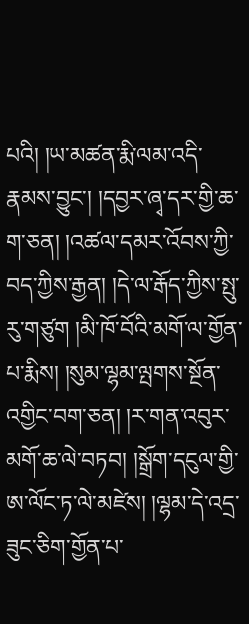པའི། །ཡ་མཚན་རྨི་ལམ་འདི་རྣམས་བྱུང་། །དབྱར་ཞྭ་དར་གྱི་ཆ་ག་ཅན། །འཚལ་དམར་འོབས་ཀྱི་བད་ཀྱིས་རྒྱན། །དེ་ལ་རྒོད་ཀྱིས་སྤུ་རུ་གཙུག །མི་ཁོ་བོའི་མགོ་ལ་གྱོན་པ་རྨིས། །སུམ་ལྷམ་ལྤགས་སྔོན་འགྱིང་བག་ཅན། །ར་གན་འབུར་མགོ་ཆ་ལེ་བཏབ། །སྒྲོག་དངུལ་གྱི་ཨ་ལོང་ཏ་ལེ་མཛེས། །ལྷམ་དེ་འདྲ་ཟུང་ཅིག་གྱོན་པ་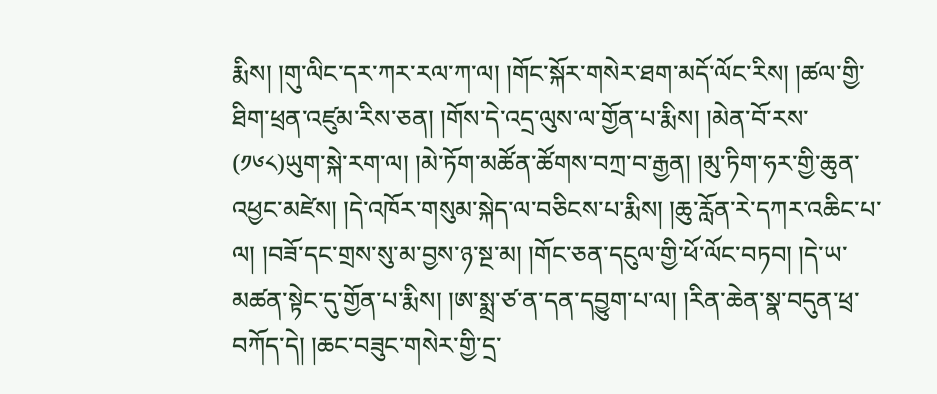རྨིས། །གུ་ལིང་དར་ཀར་རལ་ཀ་ལ། །གོང་སྐོར་གསེར་ཐག་མདོ་ལོང་རིས། །ཚལ་གྱི་ཐིག་ཕྲན་འཛུམ་རིས་ཅན། །གོས་དེ་འདྲ་ལུས་ལ་གྱོན་པ་རྨིས། །མེན་བོ་རས་
(༡༦༨)ཡུག་སྐེ་རག་ལ། །མེ་ཏོག་མཚོན་ཚོགས་བཀྲ་བ་རྒྱན། །མུ་ཏིག་ཧར་གྱི་ཆུན་འཕྱང་མཛེས། །དེ་འཁོར་གསུམ་སྐེད་ལ་བཅིངས་པ་རྨིས། །ཆུ་རློན་རེ་དཀར་འཆིང་པ་ལ། །བཟོ་དང་གྲས་སུ་མ་བྱས་ཉ་སྔ་མ། །གོང་ཅན་དངུལ་གྱི་ཕོ་ལོང་བཏབ། །དེ་ཡ་མཚན་སྟེང་དུ་གྱོན་པ་རྨིས། །ཨ་སྨྲ་ཙ་ན་དན་དབྱུག་པ་ལ། །རིན་ཆེན་སྣ་བདུན་ཕྲ་བཀོད་དེ། །ཆང་བཟུང་གསེར་གྱི་དྲ་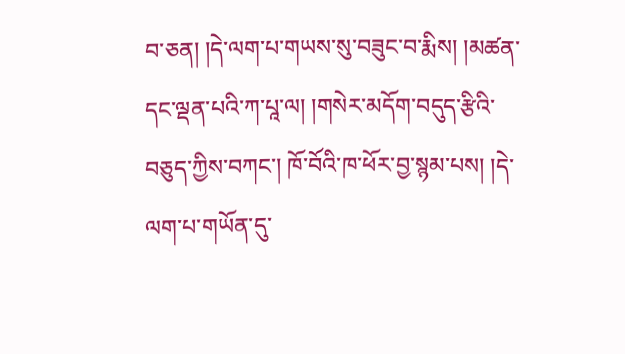བ་ཅན། །དེ་ལག་པ་གཡས་སུ་བཟུང་བ་རྨིས། །མཚན་དང་ལྡན་པའི་ཀ་པཱ་ལ། །གསེར་མདོག་བདུད་རྩིའི་བཅུད་ཀྱིས་བཀང་། ཁོ་བོའི་ཁ་ཕོར་བྱ་སྙམ་པས། །དེ་ལག་པ་གཡོན་དུ་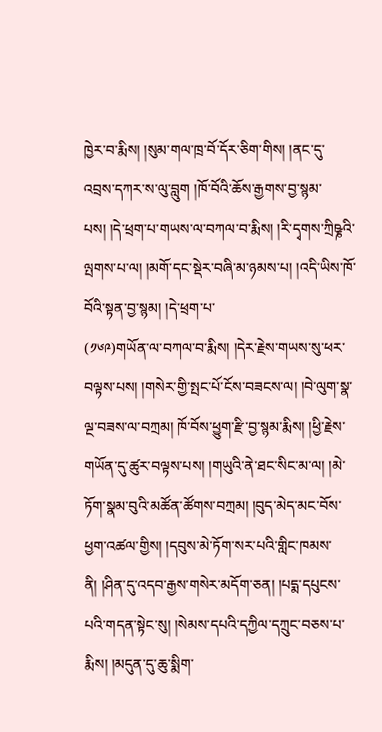ཁྱེར་བ་རྨིས། །སུམ་གལ་ཁྲ་བོ་དོར་ཅིག་གིས། །ནང་དུ་འབྲས་དཀར་ས་ལུ་བླུག །ཁོ་བོའི་ཆོས་རྒྱགས་བྱ་སྙམ་པས། །དེ་ཕྲག་པ་གཡས་ལ་བཀལ་བ་རྨིས། །རི་དྭགས་ཀྲིཥྞའི་ལྤགས་པ་ལ། །མགོ་དང་སྡེར་བཞི་མ་ཉམས་པ། །འདི་ཡིས་ཁོ་བོའི་སྟན་བྱ་སྙམ། །དེ་ཕྲག་པ་
(༡༦༩)གཡོན་ལ་བཀལ་བ་རྨིས། །དེར་རྗེས་གཡས་སུ་ཕར་བལྟས་པས། །གསེར་གྱི་སྤང་པོ་ངོས་བཟངས་ལ། །བེ་ལུག་སྣ་ལྔ་བཟས་ལ་བཀྲམ། ཁོ་བོས་ཕྱུག་རྫི་བྱ་སྙམ་རྨིས། །ཕྱི་རྗེས་གཡོན་དུ་ཚུར་བལྟས་པས། །གཡུའི་ནེ་ཐང་སིང་མ་ལ། །མེ་ཏོག་སྣམ་བུའི་མཚོན་ཚོགས་བཀྲམ། །བུད་མེད་མང་བོས་ཕྱག་འཚལ་གྱིས། །དབུས་མེ་ཏོག་སར་པའི་གླིང་ཁམས་ནི། །ཤིན་དུ་འདབ་རྒྱས་གསེར་མདོག་ཅན། །པདྨ་དཔུངས་པའི་གདན་སྟེང་སུ། །སེམས་དཔའི་དཀྱིལ་དཀྲུང་བཅས་པ་རྨིས། །མདུན་དུ་ཆུ་སྨིག་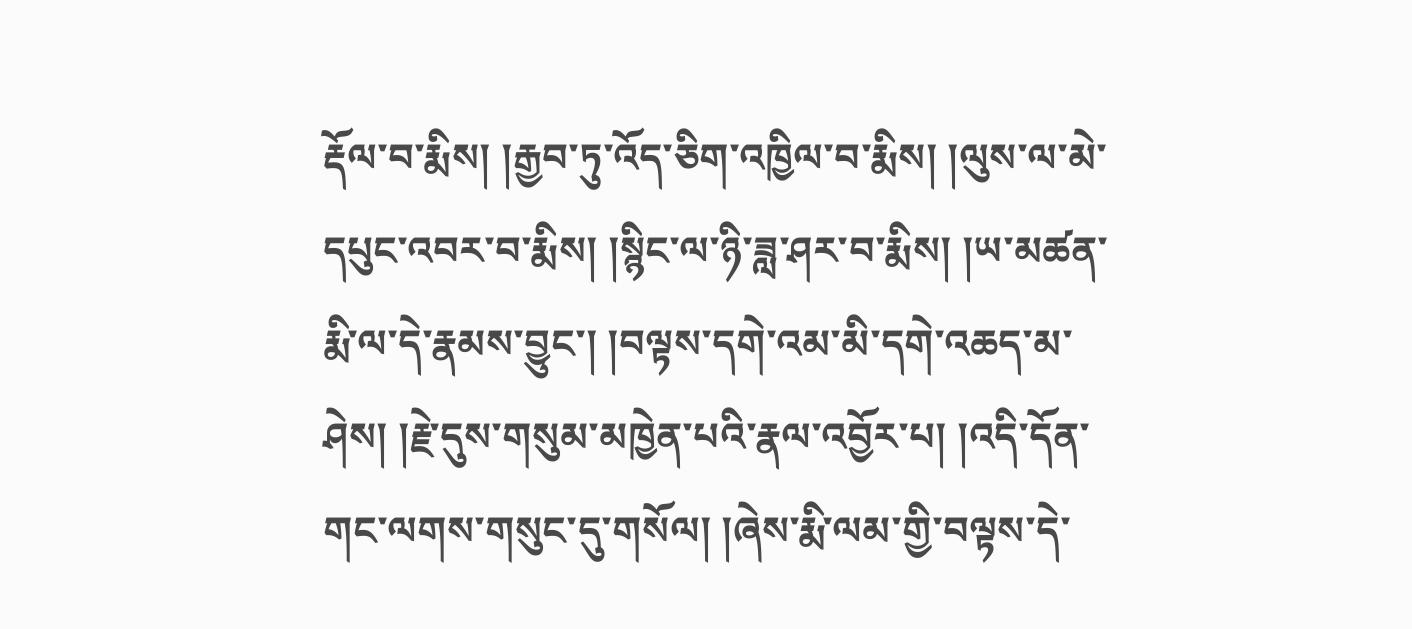རྡོལ་བ་རྨིས། །རྒྱབ་ཏུ་འོད་ཅིག་འཁྱིལ་བ་རྨིས། །ལུས་ལ་མེ་དཔུང་འབར་བ་རྨིས། །སྙིང་ལ་ཉི་ཟླ་ཤར་བ་རྨིས། །ཡ་མཚན་རྨི་ལ་དེ་རྣམས་བྱུང་། །བལྟས་དགེ་འམ་མི་དགེ་འཆད་མ་ཤེས། །རྗེ་དུས་གསུམ་མཁྱེན་པའི་རྣལ་འབྱོར་པ། །འདི་དོན་གང་ལགས་གསུང་དུ་གསོལ། །ཞེས་རྨི་ལམ་གྱི་བལྟས་དེ་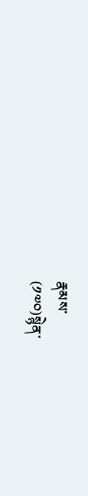རྣམས་
(༡༧༠)སྙེན་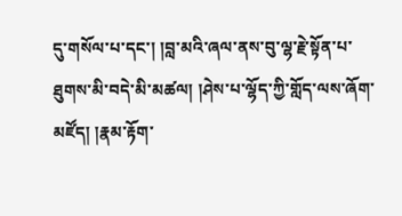དུ་གསོལ་པ་དང་། །བླ་མའི་ཞལ་ནས་བུ་ལྷ་རྗེ་སྟོན་པ་ཐུགས་མི་བདེ་མི་མཚལ། །ཤེས་པ་ལྷོད་ཀྱི་གློད་ལས་ཞོག་མཛོད། །རྣམ་རྟོག་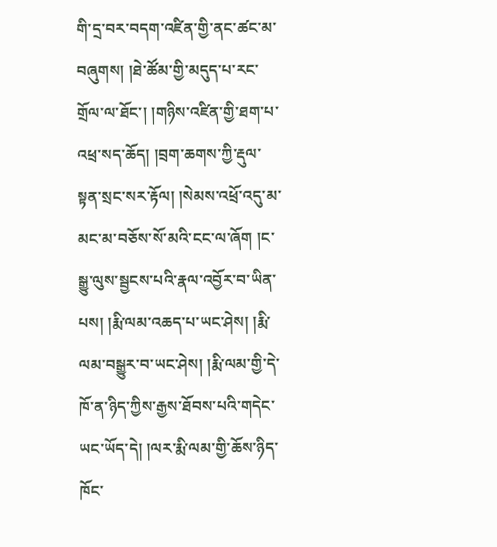གི་དྲ་བར་བདག་འཛིན་གྱི་ནང་ཚང་མ་བཞུགས། །ཐེ་ཚོམ་གྱི་མདུད་པ་རང་གྲོལ་ལ་ཐོང་། །གཉིས་འཛིན་གྱི་ཐག་པ་འཕྲ་སད་ཆོད། །བྲག་ཆགས་ཀྱི་རྡུལ་སྟན་སྲང་སར་རྟོལ། །སེམས་འཕྲོ་འདུ་མ་མང་མ་བཅོས་སོ་མའི་ངང་ལ་ཞོག །ང་སྒྱུ་ལུས་སྦྱངས་པའི་རྣལ་འབྱོར་བ་ཡིན་པས། །རྨི་ལམ་འཆད་པ་ཡང་ཤེས། །རྨི་ལམ་བསྒྱུར་བ་ཡང་ཤེས། །རྨི་ལམ་གྱི་དེ་ཁོ་ན་ཉིད་ཀྱིས་རྒྱས་ཐོབས་པའི་གདེང་ཡང་ཡོད་དེ། །ལར་རྨི་ལམ་གྱི་ཆོས་ཉིད་ཁོང་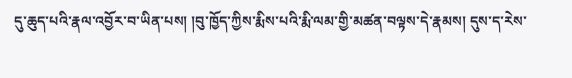དུ་ཆུད་པའི་རྣལ་འབྱོར་བ་ཡིན་པས། །བུ་ཁྱོད་ཀྱིས་རྨིས་པའི་རྨི་ལམ་གྱི་མཚན་བལྟས་དེ་རྣམས། དུས་ད་རེས་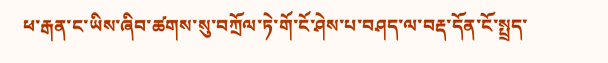ཕ་རྒན་ང་ཡིས་ཞིབ་ཚགས་སུ་བཀྲོལ་ཏེ་གོ་ངོ་ཤེས་པ་བཤད་ལ་བརྡ་དོན་ངོ་སྤྲད་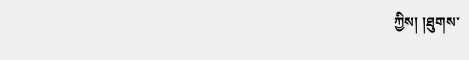ཀྱིས། །ཐུགས་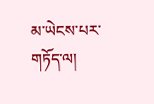མ་ཡེངས་པར་གཏོད་ལ།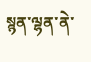སྙན་ལྷན་ནེ་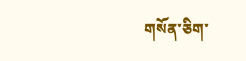གསོན་ཅིག་